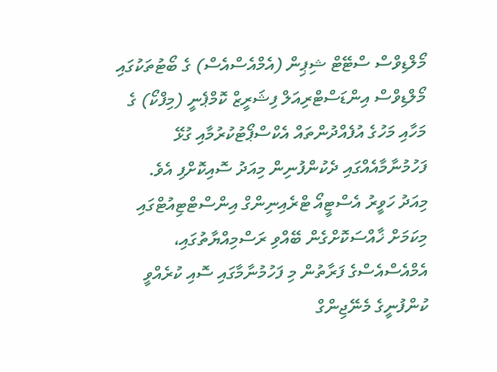މޯލްޑިވްސް ސްޓޭޓް ޝިޕިން (އެމްއެސްއެސް) ގެ ބޯޓުތަކުގައި މޯލްޑިވްސް އިންޑަސްޓްރިއަލް ފިޝަރީޒް ކޮމްޕެނީ (މިފްކޯ) ގެ މަހާއި މަހުގެ އުފެއްދުންތައް އެކްސްޕޯޓުކުރުމާއި ގުޅޭ ފަހުމުނާމާއެއްގައި ދެކުންފުނިން މިއަދު ސޮއިކޮށްފި އެވެ.
މިއަދު ހަވީރު އެސްޓީއޯ ޓްރެއިނިންގް އިންސްޓްޓިއުޓްގައި މިކަމަށް ޚާއްސަކޮށްގެން ބޭއްވި ރަސްމިއްޔާތުގައި، އެމްއެސްއެސްގެ ފަރާތުން މި ފަހުމުނާމާގައި ސޮއި ކުރެއްވީ ކުންފުނީގެ މެނޭޖިންގް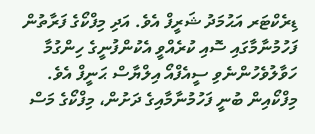ޑިރެކްޓަރ އަޙުމަދު ޝަރީފް އެވެ. އަދި މިފްކޯގެ ފަރާތުން ފަހުމުނާމާގައި ސޮއި ކުރެއްވީ އެކުންފުނީގެ ހިންގުމާ ހަވާލުވެހުންނެވި ސީއެފްއޯ އިލްޔާސް ޙަނީފް އެވެ.
މިފްކޯއިން ބުނީ ފަހުމުނާމާއިގެ ދަށުން، މިފްކޯގެ މަސް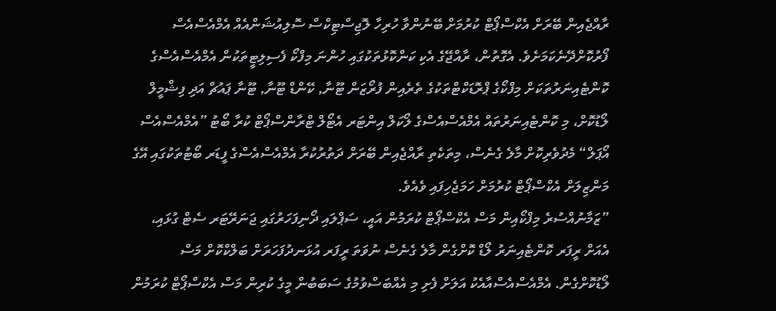ރާއްޖެއިން ބޭރަށް އެކްސްޕޯޓް ކުރުމަށް ބޭނުންވާ ހުރިހާ ލޮޖިސްޓިކްސް ސޮލިއުޝަންއެއް އެމްއެސްއެސް ފޯރުކޮށްދޭނެކަމަށެވެ. އެގޮތުން، ރާއްޖޭގެ އެކި ކަންކޮޅުތަކުގައި ހުންނަ މިފްކޯ ފެސިލިޓީތަކުން އެމްއެސްއެސްގެ ކޮންޓެއިނަރުތަކަށް މިފްކޯގެ ޕްރޮޑަކްޓްތަކުގެ ތެރެއިން ފުރޯޒަން ޓޫނާ, ކޭންޑް ޓޫނާ, ޓޫނާ ޕައުޗް އަދި ފިޝްމީލް ލޯޑުކޮށް، މި ކޮންޓެއިނަރުތައް އެމްއެސްއެސްގެ ލޯކަލް އިންޓަރ އެޓޯލް ޓްރާންސްޕޯޓް ކުރާ ބޯޓު ”އެމްއެސްއެސް އޯޕަލް“ މެދުވެރިކޮށް މާލެ ގެނެސް، މިތަކެތި ރާއްޖެއިން ބޭރަށް ދަތުރުކުރާ އެމްއެސްއެސްގެ ފީޑަރ ބޯޓުތަކުގައި އޭގެ މަންޒިލަށް އެކްސްޕޯޓް ކުރުމަށް ހަމަޖެހިފައި ވެއެވެ.
”ޒަމާނުއްސުރެ މިފްކޯއިން މަސް އެކްސްޕޯޓް ކުރަމުން އައީ، ސަޕްލައި ދޯނިފަހަރުގައި ޖަނަރޭޓަރ ސެޓް ގުޅައި، އެއަށް ރީފަރ ކޮންޓެއިނަރު ލޯޑް ކޮށްގެން މާލެ ގެނެސް ނުވަތަ ރީފަރ އުޅަނދުފަހަރަށް ބަލްކްކޮށް މަސް ލޯޑުކޮށްގެން. އެމްއެސްއެސްއާއެކު އަލަށް ފެށި މި އެއްބަސްވުމުގެ ސަބަބުން މީގެ ކުރިން މަސް އެކްސްޕޯޓް ކުރަމުން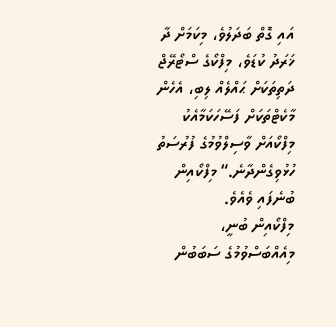އައި ގޮތް ބަދަލުވެ، މިކަމަށް ދާ ޚަރަދު ކުޑަވެ، މިފްކޯގެ ސްޓޯރޭޖް ދަތިތަކަށް ޙައްލެއް ލިބި، އެހެން މާކެޓްތަކަށް ފަސޭހަކަމާއެކު މިފްކޯއަށް ވާސިލްވުމުގެ ފުރުސަތު ހުޅުވިގެންދާނެ.“ މިފްކޯއިން ބުނެފައި ވެއެވެ.
މިފްކޯއިން ބުނީ، މިއެއްބަސްވުމުގެ ސަބަބުން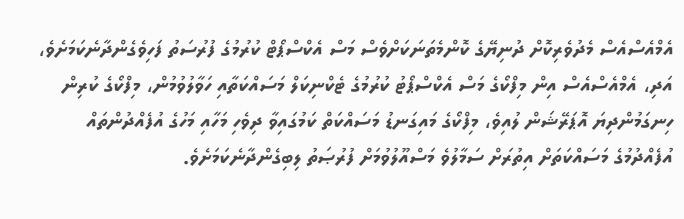އެމްއެސްއެސް މެދުވެރިކޮށް ދުނިޔޭގެ ކޮންމެތަނަކަށްވެސް މަސް އެކްސްޕޯޓް ކުރުމުގެ ފުރުސަތު ފަހިވެގެންދާނެކަމަށެވެ، އަދި، އެމްއެސްއެސް އިން މިފްކޯގެ މަސް އެކްސްޕޯޓު ކުރުމުގެ ޓެކްނިކަލް މަސައްކަތާއި ހަވާލުވުމުން، މިފްކޯގެ ކުރިން ހިނގަމުންދިޔަ އޮޕަރޭޝަން ލުއިވެ، މިފްކޯގެ މައިގަނޑު މަސައްކަތް ކަމުގައިވާ ދިވެހި މަހާއި މަހުގެ އުފެއްދުންތައް އުފެއްދުމުގެ މަސައްކަތަށް އިތުރަށް ސަމާލުވެ މަސްއޫލުވުމަށް ފުރުޞަތު ލިބިގެންދާނެކަމަށެވެ.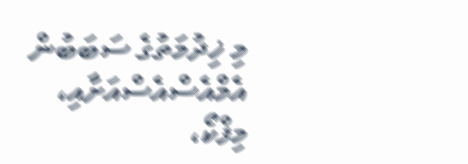މި ޚިދުމަތުގެ ސަބަބުން އެމްއެސްއެސްއަށާއި، މިފްކޯ،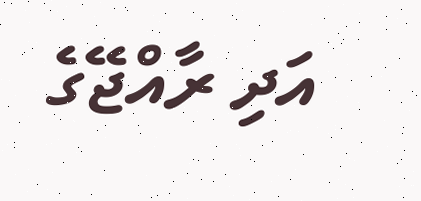އަދި ރާއްޖޭގެ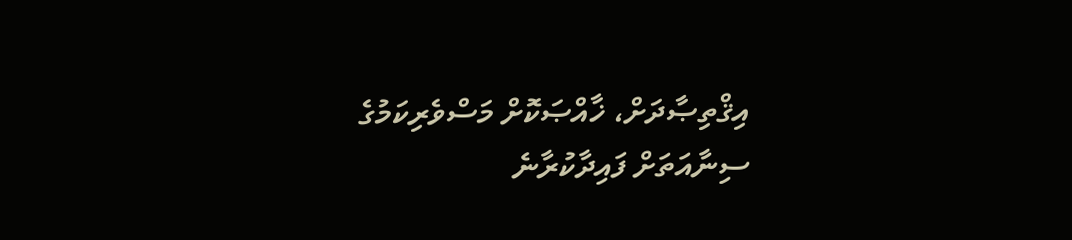އިޤްތިޞާދަށް، ޚާއްޞަކޮށް މަސްވެރިކަމުގެ ސިނާއަތަށް ފައިދާކުރާނެ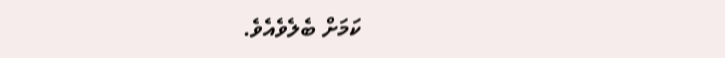ކަމަށް ބެލެވެއެވެ.